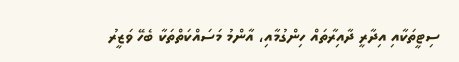ސިޓީތަކާއި އިދާރީ ދާއިރާތައް ހިންގުމާއި، އާންމު މަސައްކަތްތަކާ ބެހޭ ވަޒީރު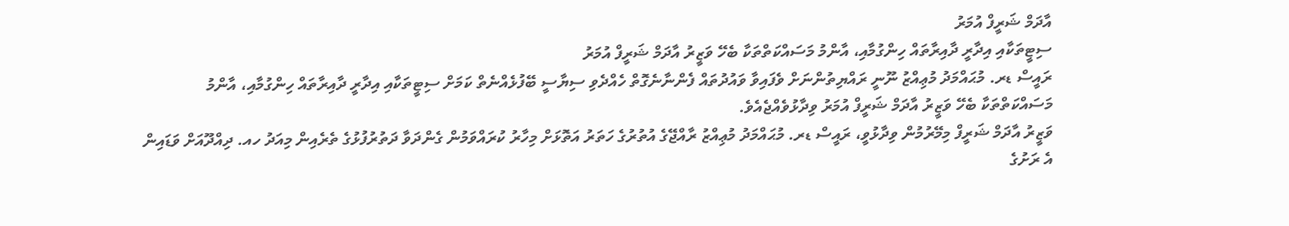އާދަމް ޝަރީފް އުމަރު
ސިޓީތަކާއި އިދާރީ ދާއިރާތައް ހިންގުމާއި، އާންމު މަސައްކަތްތަކާ ބެހޭ ވަޒީރު އާދަމް ޝަރީފް އުމަރު
ރައީސް ޑރ. މުޙައްމަދު މުޢިއްޒު ނޫނީ ރައްޔިތުންނަށް ވެފައިވާ ވައުދުތައް ފެންނާނެގޮތް ހެއްދެވި ސިޔާސީ ބޭފުޅެއްނެތް ކަމަށް ސިޓީތަކާއި އިދާރީ ދާއިރާތައް ހިންގުމާއި، އާންމު މަސައްކަތްތަކާ ބެހޭ ވަޒީރު އާދަމް ޝަރީފް އުމަރު ވިދާޅުވެއްޖެއެވެ.
ވަޒީރު އާދަމް ޝަރީފް މިމޭރުމުން ވިދާޅުވީ، ރައީސް ޑރ. މުޙައްމަދު މުޢިއްޒު ރާއްޖޭގެ އުތުރުގެ ހަތަރު އަތޮޅަށް މިހާރު ކުރައްވަމުން ގެންދަވާ ދަތުރުފުޅުގެ ތެރެއިން މިއަދު ހއ. ދިއްދޫއަށް ވަޑައިން އެ ރަށުގެ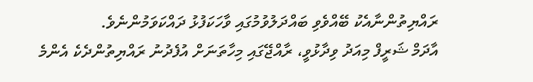ރައްޔިތުންނާއެކު ބޭއްވެވި ބައްދަލުވުމުގައި ވާހަކަފުޅު ދައްކަވަމުންނެވެ.
އާދަމް ޝަރީފް މިއަދު ވިދާޅުވީ، ރާއްޖޭގައި މިހާތަނަށް އުފެދުނު ރައްޔިތުންދެކެ އެންމެ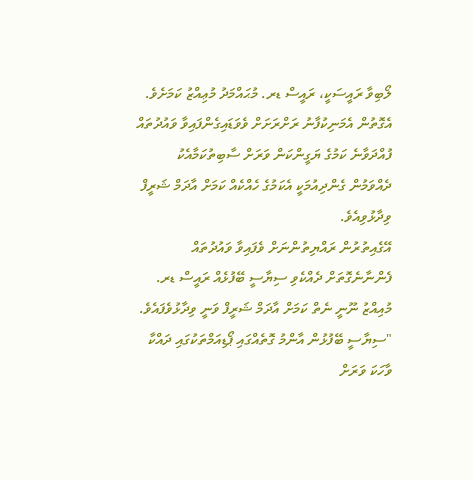ލޯބިވާ ރައީސަކީ، ރައީސް ޑރ. މުޙައްމަދު މުޢިއްޒު ކަމަށެވެ. އެގޮތުން އެމަނިކުފާނު ރަށްރަށަށް ވެވަޑައިގެންފައިވާ ވައުދުތައް ފުއްދަވާނެ ކަމުގެ ޔަގީންކަން ވަރަށް ސާބިތުކަމާއެކު ދެއްވަމުން ގެންދިއުމަކީ އެކަމުގެ ހެއްކެއް ކަމަށް އާދަމް ޝަރީފް ވިދާޅުވިއެވެ.
އޭގެއިތުރުން ރައްޔިތުންނަށް ވެފައިވާ ވައުދުތައް ފެންނާނެގޮތަށް ދެއްކެވި ސިޔާސީ ބޭފުޅެއް ރައީސް ޑރ. މުއިއްޒު ނޫނީ ނެތް ކަމަށް އާދަމް ޝަރީފް ވަނީ ވިދާޅުވެފައެވެ.
"ސިޔާސީ ބޭފުޅުން އާންމު ގޮތެއްގައި ޕޯޑިއަމްތަކުގައި ދައްކާ ވާހަކަ ވަރަށް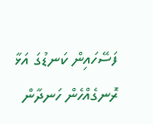ފަސޭހައިން ކަނޑުގަ އަޅާ ރޮނގެއްހެން ހަނދާން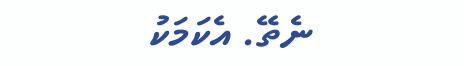ނެތޭ. އެކަމަކު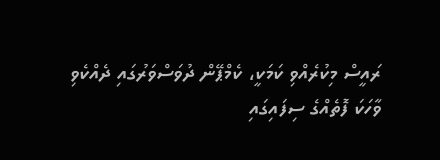ރައީސް މިކުރެއްވި ކަމަކީ، ކެމްޕޭން ދުވަސްވަރުގައި ދެއްކެވި ވާހަކަ ފޮތެއްގެ ސިފައިގައި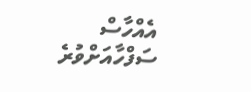އެއްހާސް ސަފްހާއަށްވުރެ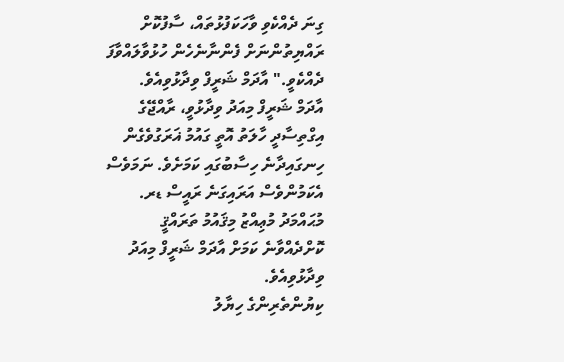ގިނަ ދެއްކެވި ވާހަކަފުޅުތައް، ސާފުކޮށް ރައްޔިތުންނަށް ފެންނާނެހެން ހުޅުވާލައްވާފަ ދެއްކެވީ." އާދަމް ޝަރީފް ވިދާޅުވިއެވެ.
އާދަމް ޝަރީފް މިއަދު ވިދާޅުވީ، ރާއްޖޭގެ އިގްތިސާދީ ހާލަތު އޮތީ ގައުމު ޣަރަގުވެގެން ހިނގައިދާނެ ހިސާބުގައި ކަމަށެވެ. ނަމަވެސް އެކަމުންވެސް އަރައިގަނެ ރައީސް ޑރ. މުޙައްމަދު މުޢިއްޒު މިޤައުމު ތަރައްޤީ ކޮށްދެއްވާނެ ކަމަށް އާދަމް ޝަރީފް މިއަދު ވިދާޅުވިއެވެ.
ކިޔުންތެރިންގެ ހިޔާލު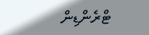ޓްރެންޑިން